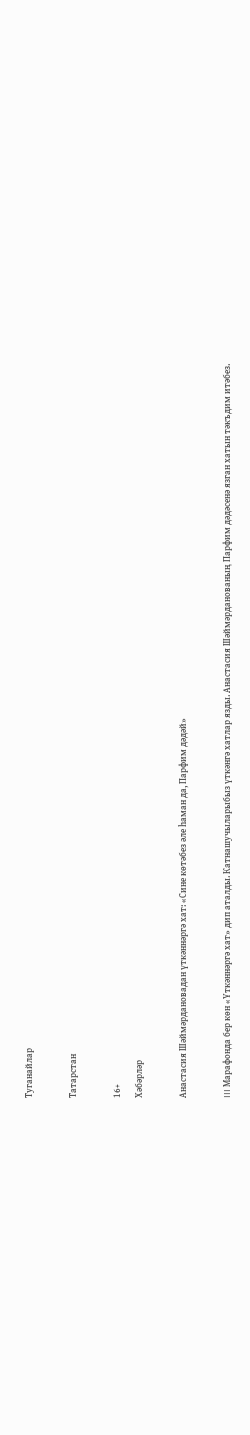Туганайлар

Татарстан

16+
Хәбәрләр

Анастасия Шәймәрдановадан үткәннәргә хат: «Сине көтәбез әле һаман да, Парфим дәдәй»

III Марафонда бер көн «Үткәннәргә хат» дип аталды. Катнашучыларыбыз үткәнгә хатлар язды. Анастасия Шәймәрданованың Парфим дәдәсенә язган хатын тәкъдим итәбез.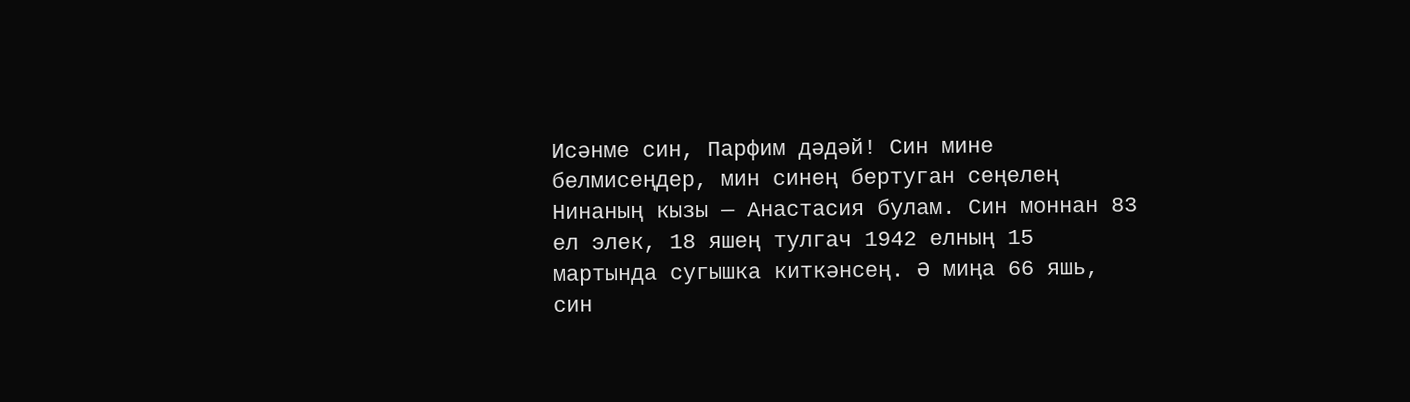Исәнме син, Парфим дәдәй! Син мине белмисеңдер, мин синең бертуган сеңелең Нинаның кызы — Анастасия булам. Син моннан 83 ел элек, 18 яшең тулгач 1942 елның 15 мартында сугышка киткәнсең. Ә миңа 66 яшь, син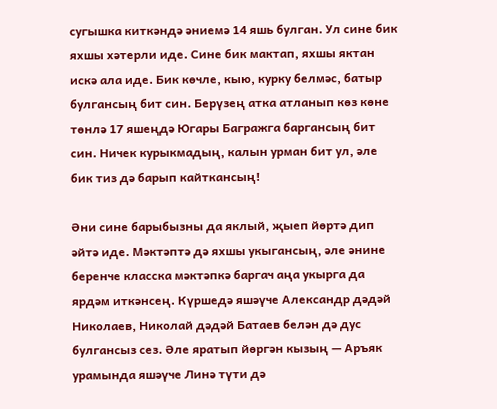сугышка киткәндә әниемә 14 яшь булган. Ул сине бик яхшы хәтерли иде. Сине бик мактап, яхшы яктан искә ала иде. Бик көчле, кыю, курку белмәс, батыр булгансың бит син. Берүзең атка атланып көз көне төнлә 17 яшеңдә Югары Багражга баргансың бит син. Ничек курыкмадың, калын урман бит ул, әле бик тиз дә барып кайткансың!

Әни сине барыбызны да яклый, җыеп йөртә дип әйтә иде. Мәктәптә дә яхшы укыгансың, әле әнине беренче класска мәктәпкә баргач аңа укырга да ярдәм иткәнсең. Күршедә яшәүче Александр дәдәй Николаев, Николай дәдәй Батаев белән дә дус булгансыз сез. Әле яратып йөргән кызың — Аръяк урамында яшәүче Линә түти дә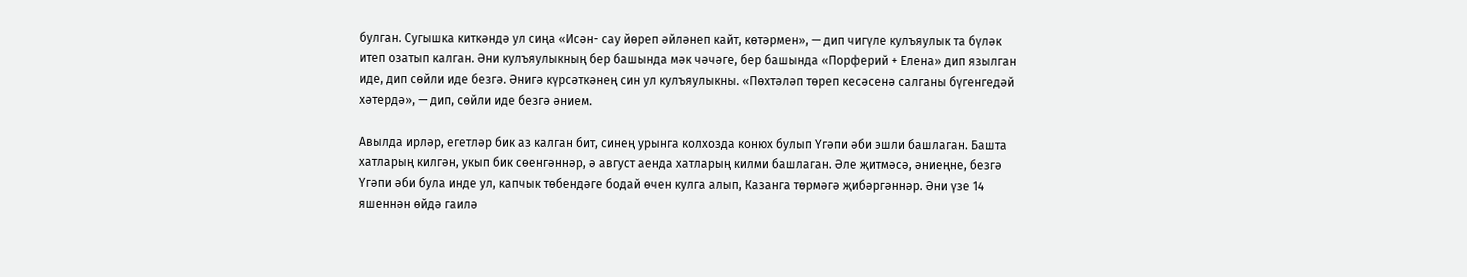булган. Сугышка киткәндә ул сиңа «Исән- сау йөреп әйләнеп кайт, көтәрмен», — дип чигүле кулъяулык та бүләк итеп озатып калган. Әни кулъяулыкның бер башында мәк чәчәге, бер башында «Порферий + Елена» дип язылган иде, дип сөйли иде безгә. Әнигә күрсәткәнең син ул кулъяулыкны. «Пөхтәләп төреп кесәсенә салганы бүгенгедәй хәтердә», — дип, сөйли иде безгә әнием.

Авылда ирләр, егетләр бик аз калган бит, синең урынга колхозда конюх булып Үгәпи әби эшли башлаган. Башта хатларың килгән, укып бик сөенгәннәр, ә август аенда хатларың килми башлаган. Әле җитмәсә, әниеңне, безгә Үгәпи әби була инде ул, капчык төбендәге бодай өчен кулга алып, Казанга төрмәгә җибәргәннәр. Әни үзе 14 яшеннән өйдә гаилә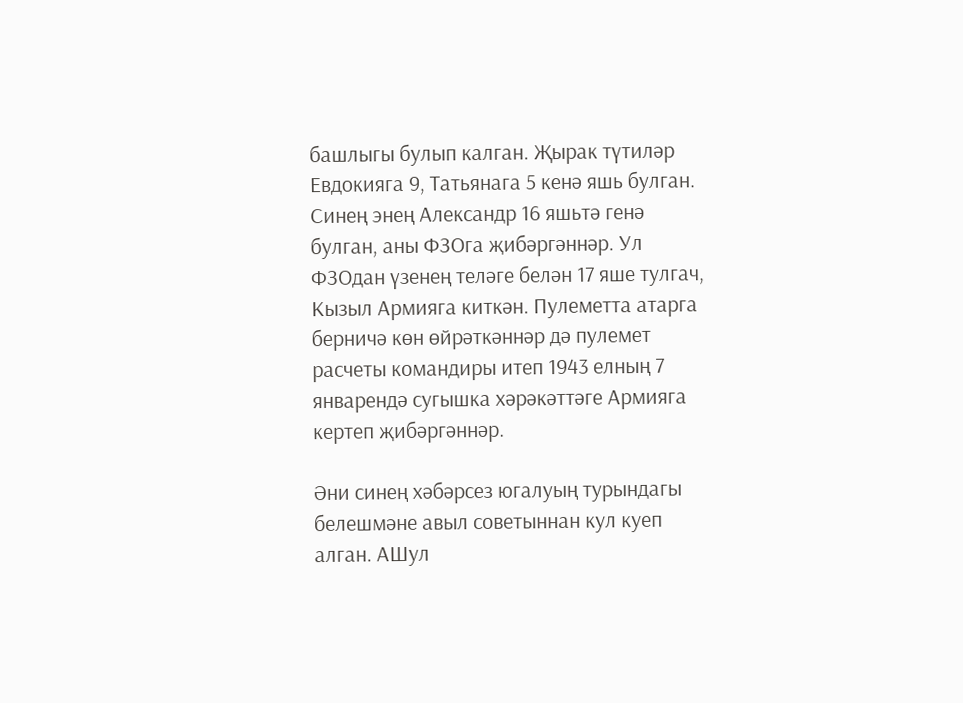башлыгы булып калган. Җырак түтиләр Евдокияга 9, Татьянага 5 кенә яшь булган. Синең энең Александр 16 яшьтә генә булган, аны ФЗОга җибәргәннәр. Ул ФЗОдан үзенең теләге белән 17 яше тулгач, Кызыл Армияга киткән. Пулеметта атарга берничә көн өйрәткәннәр дә пулемет расчеты командиры итеп 1943 елның 7 январендә сугышка хәрәкәттәге Армияга кертеп җибәргәннәр.

Әни синең хәбәрсез югалуың турындагы белешмәне авыл советыннан кул куеп алган. АШул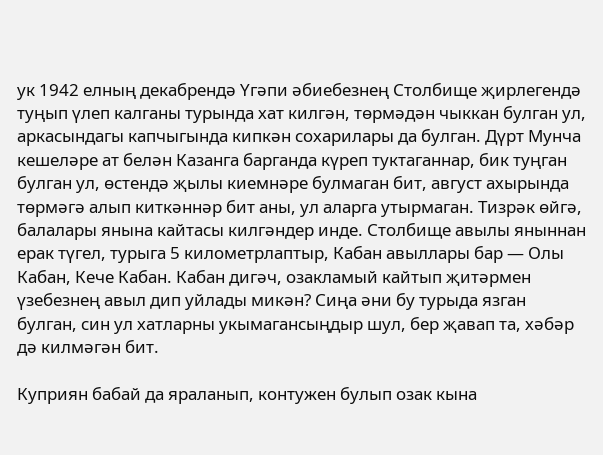ук 1942 елның декабрендә Үгәпи әбиебезнең Столбище җирлегендә туңып үлеп калганы турында хат килгән, төрмәдән чыккан булган ул, аркасындагы капчыгында кипкән сохарилары да булган. Дүрт Мунча кешеләре ат белән Казанга барганда күреп туктаганнар, бик туңган булган ул, өстендә җылы киемнәре булмаган бит, август ахырында төрмәгә алып киткәннәр бит аны, ул аларга утырмаган. Тизрәк өйгә, балалары янына кайтасы килгәндер инде. Столбище авылы яныннан ерак түгел, турыга 5 километрлаптыр, Кабан авыллары бар — Олы Кабан, Кече Кабан. Кабан дигәч, озакламый кайтып җитәрмен үзебезнең авыл дип уйлады микән? Сиңа әни бу турыда язган булган, син ул хатларны укымагансыңдыр шул, бер җавап та, хәбәр дә килмәгән бит.

Куприян бабай да яраланып, контужен булып озак кына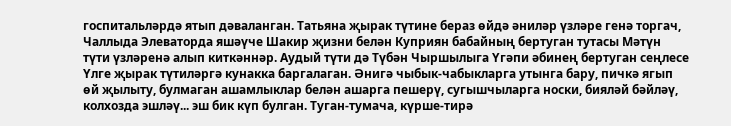госпитальләрдә ятып дәваланган. Татьяна җырак түтине бераз өйдә әниләр үзләре генә торгач, Чаллыда Элеваторда яшәүче Шакир җизни белән Куприян бабайның бертуган тутасы Мәтүн түти үзләренә алып киткәннәр. Аудый түти дә Түбән Чыршылыга Үгәпи әбинең бертуган сеңлесе Үлге җырак түтиләргә кунакка баргалаган. Әнигә чыбык-чабыкларга утынга бару, пичкә ягып өй җылыту, булмаган ашамлыклар белән ашарга пешерү, сугышчыларга носки, бияләй бәйләү, колхозда эшләү... эш бик күп булган. Туган-тумача, күрше-тирә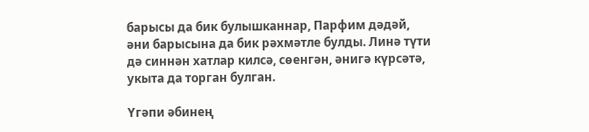барысы да бик булышканнар, Парфим дәдәй, әни барысына да бик рәхмәтле булды. Линә түти дә синнән хатлар килсә, сөенгән, әнигә күрсәтә, укыта да торган булган.

Үгәпи әбинең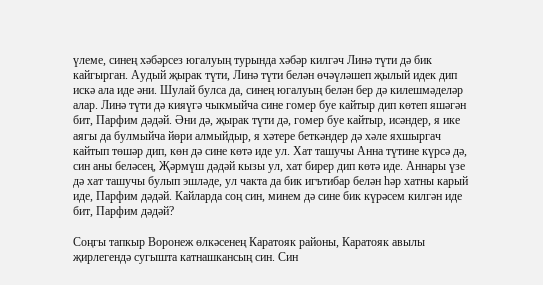үлеме, синең хәбәрсез югалуың турында хәбәр килгәч Линә түти дә бик кайгырган. Аудый җырак түти, Линә түти белән өчәүләшеп җылый идек дип искә ала иде әни. Шулай булса да, синең югалуың белән бер дә килешмәделәр алар. Линә түти дә кияүгә чыкмыйча сине гомер буе кайтыр дип көтеп яшәгән бит, Парфим дәдәй. Әни дә, җырак түти дә, гомер буе кайтыр, исәндер, я ике аягы да булмыйча йөри алмыйдыр, я хәтере беткәндер дә хәле яхшыргач кайтып төшәр дип, көн дә сине көтә иде ул. Хат ташучы Анна түтине күрсә дә, син аны беләсең, Җәрмүш дәдәй кызы ул, хат бирер дип көтә иде. Аннары үзе дә хат ташучы булып эшләде, ул чакта да бик игътибар белән һәр хатны карый иде, Парфим дәдәй. Кайларда соң син, минем дә сине бик күрәсем килгән иде бит, Парфим дәдәй?

Соңгы тапкыр Воронеж өлкәсенең Каратояк районы, Каратояк авылы җирлегендә сугышта катнашкансың син. Син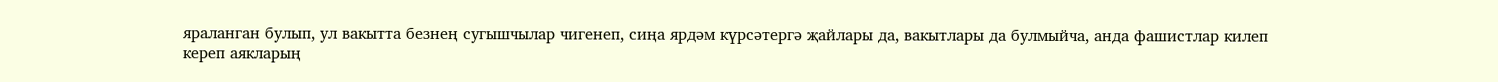яраланган булып, ул вакытта безнең сугышчылар чигенеп, сиңа ярдәм күрсәтергә җайлары да, вакытлары да булмыйча, анда фашистлар килеп кереп аякларың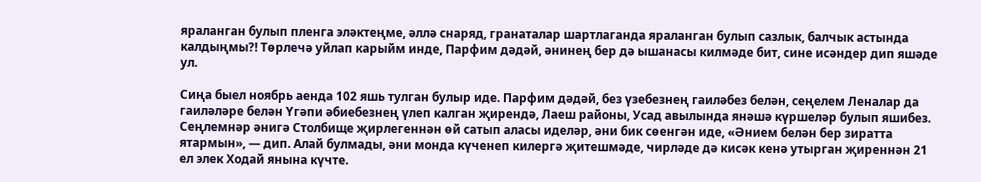яраланган булып пленга эләктеңме, әллә снаряд, гранаталар шартлаганда яраланган булып сазлык, балчык астында калдыңмы?! Төрлечә уйлап карыйм инде, Парфим дәдәй, әнинең бер дә ышанасы килмәде бит, сине исәндер дип яшәде ул.

Сиңа быел ноябрь аенда 102 яшь тулган булыр иде. Парфим дәдәй, без үзебезнең гаиләбез белән, сеңелем Леналар да гаиләләре белән Үгәпи әбиебезнең үлеп калган җирендә, Лаеш районы, Усад авылында янәшә күршеләр булып яшибез. Сеңлемнәр әнигә Столбище җирлегеннән өй сатып аласы иделәр, әни бик сөенгән иде, «Әнием белән бер зиратта ятармын», — дип. Алай булмады, әни монда күченеп килергә җитешмәде, чирләде дә кисәк кенә утырган җиреннән 21 ел элек Ходай янына күчте.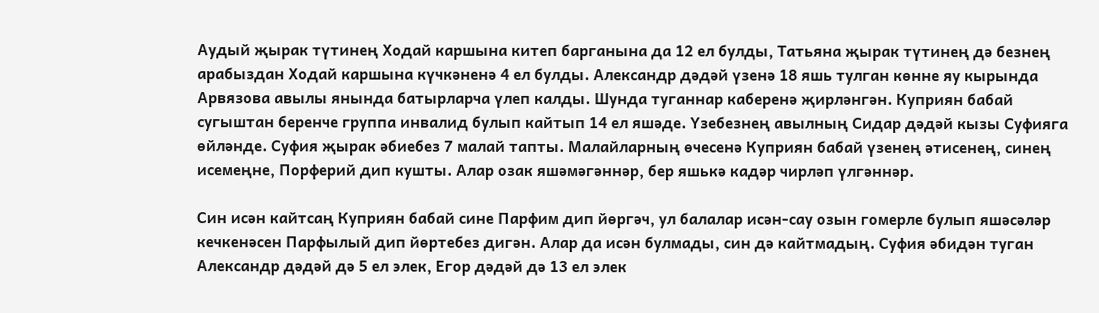Аудый җырак түтинең Ходай каршына китеп барганына да 12 ел булды, Татьяна җырак түтинең дә безнең арабыздан Ходай каршына күчкәненә 4 ел булды. Александр дәдәй үзенә 18 яшь тулган көнне яу кырында Арвязова авылы янында батырларча үлеп калды. Шунда туганнар каберенә җирләнгән. Куприян бабай сугыштан беренче группа инвалид булып кайтып 14 ел яшәде. Үзебезнең авылның Сидар дәдәй кызы Суфияга өйләнде. Суфия җырак әбиебез 7 малай тапты. Малайларның өчесенә Куприян бабай үзенең әтисенең, синең исемеңне, Порферий дип кушты. Алар озак яшәмәгәннәр, бер яшькә кадәр чирләп үлгәннәр.

Син исән кайтсаң Куприян бабай сине Парфим дип йөргәч, ул балалар исән-сау озын гомерле булып яшәсәләр кечкенәсен Парфылый дип йөртебез дигән. Алар да исән булмады, син дә кайтмадың. Суфия әбидән туган Александр дәдәй дә 5 ел элек, Егор дәдәй дә 13 ел элек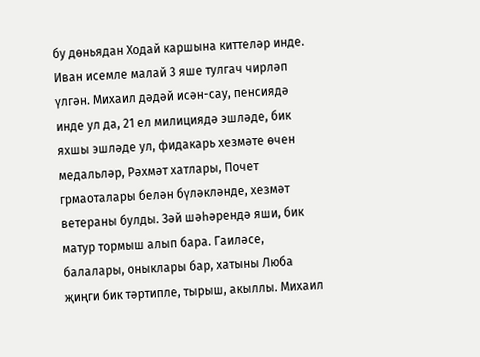бу дөньядан Ходай каршына киттеләр инде. Иван исемле малай 3 яше тулгач чирләп үлгән. Михаил дәдәй исән-сау, пенсиядә инде ул да, 21 ел милициядә эшләде, бик яхшы эшләде ул, фидакарь хезмәте өчен медальләр, Рәхмәт хатлары, Почет грмаоталары белән бүләкләнде, хезмәт ветераны булды. Зәй шәһәрендә яши, бик матур тормыш алып бара. Гаиләсе, балалары, оныклары бар, хатыны Люба җиңги бик тәртипле, тырыш, акыллы. Михаил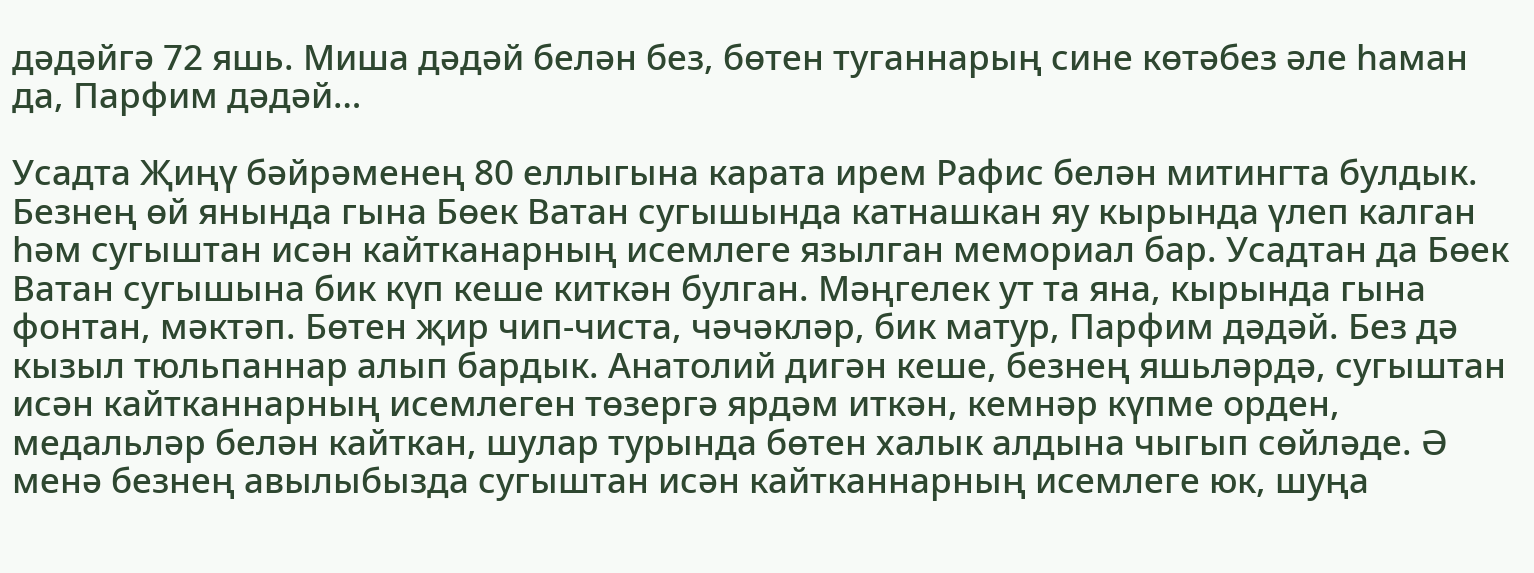дәдәйгә 72 яшь. Миша дәдәй белән без, бөтен туганнарың сине көтәбез әле һаман да, Парфим дәдәй…

Усадта Җиңү бәйрәменең 80 еллыгына карата ирем Рафис белән митингта булдык. Безнең өй янында гына Бөек Ватан сугышында катнашкан яу кырында үлеп калган һәм сугыштан исән кайтканарның исемлеге язылган мемориал бар. Усадтан да Бөек Ватан сугышына бик күп кеше киткән булган. Мәңгелек ут та яна, кырында гына фонтан, мәктәп. Бөтен җир чип-чиста, чәчәкләр, бик матур, Парфим дәдәй. Без дә кызыл тюльпаннар алып бардык. Анатолий дигән кеше, безнең яшьләрдә, сугыштан исән кайтканнарның исемлеген төзергә ярдәм иткән, кемнәр күпме орден, медальләр белән кайткан, шулар турында бөтен халык алдына чыгып сөйләде. Ә менә безнең авылыбызда сугыштан исән кайтканнарның исемлеге юк, шуңа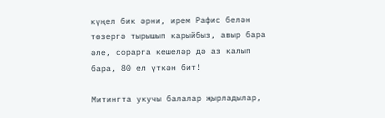күңел бик әрни, ирем Рафис белән төзергә тырышып карыйбыз, авыр бара әле, сорарга кешеләр дә аз калып бара, 80 ел үткән бит!

Митингта укучы балалар җырладылар,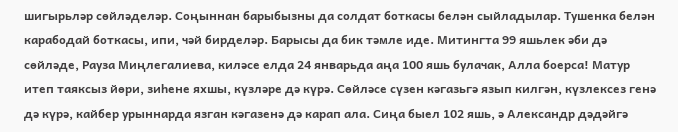шигырьләр сөйләделәр. Соңыннан барыбызны да солдат боткасы белән сыйладылар. Тушенка белән карабодай боткасы, ипи, чәй бирделәр. Барысы да бик тәмле иде. Митингта 99 яшьлек әби дә сөйләде, Рауза Миңлегалиева, киләсе елда 24 январьда аңа 100 яшь булачак, Алла боерса! Матур итеп таяксыз йөри, зиһене яхшы, күзләре дә күрә. Сөйләсе сүзен кәгазьгә язып килгән, күзлексез генә дә күрә, кайбер урыннарда язган кәгазенә дә карап ала. Сиңа быел 102 яшь, ә Александр дәдәйгә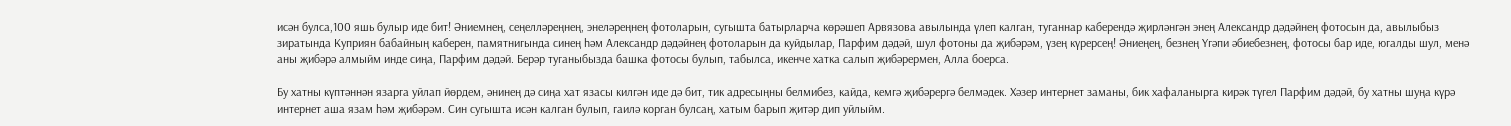исән булса,100 яшь булыр иде бит! Әниемнең, сеңелләреңнең, энеләреңнең фотоларын, сугышта батырларча көрәшеп Арвязова авылында үлеп калган, туганнар каберендә җирләнгән энең Александр дәдәйнең фотосын да, авылыбыз зиратында Куприян бабайның каберен, памятнигында синең һәм Александр дәдәйнең фотоларын да куйдылар, Парфим дәдәй, шул фотоны да җибәрәм, үзең күрерсең! Әниеңең, безнең Үгәпи әбиебезнең, фотосы бар иде, югалды шул, менә аны җибәрә алмыйм инде сиңа, Парфим дәдәй. Берәр туганыбызда башка фотосы булып, табылса, икенче хатка салып җибәрермен, Алла боерса.

Бу хатны күптәннән язарга уйлап йөрдем, әнинең дә сиңа хат язасы килгән иде дә бит, тик адресыңны белмибез, кайда, кемгә җибәрергә белмәдек. Хәзер интернет заманы, бик хафаланырга кирәк түгел Парфим дәдәй, бу хатны шуңа күрә интернет аша язам һәм җибәрәм. Син сугышта исән калган булып, гаилә корган булсаң, хатым барып җитәр дип уйлыйм.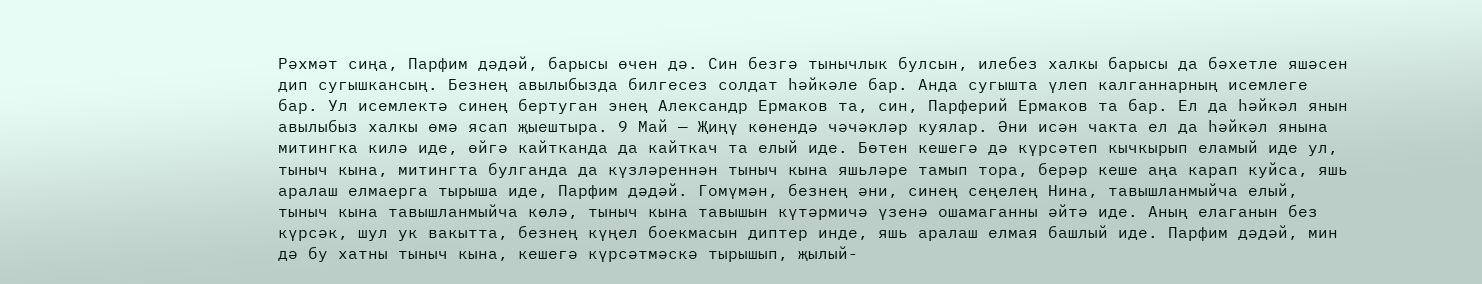Рәхмәт сиңа, Парфим дәдәй, барысы өчен дә. Син безгә тынычлык булсын, илебез халкы барысы да бәхетле яшәсен дип сугышкансың. Безнең авылыбызда билгесез солдат һәйкәле бар. Анда сугышта үлеп калганнарның исемлеге бар. Ул исемлектә синең бертуган энең Александр Ермаков та, син, Парферий Ермаков та бар. Ел да һәйкәл янын авылыбыз халкы өмә ясап җыештыра. 9 Май — Җиңү көнендә чәчәкләр куялар. Әни исән чакта ел да һәйкәл янына митингка килә иде, өйгә кайтканда да кайткач та елый иде. Бөтен кешегә дә күрсәтеп кычкырып еламый иде ул, тыныч кына, митингта булганда да күзләреннән тыныч кына яшьләре тамып тора, берәр кеше аңа карап куйса, яшь аралаш елмаерга тырыша иде, Парфим дәдәй. Гомүмән, безнең әни, синең сеңелең Нина, тавышланмыйча елый, тыныч кына тавышланмыйча көлә, тыныч кына тавышын күтәрмичә үзенә ошамаганны әйтә иде. Аның елаганын без күрсәк, шул ук вакытта, безнең күңел боекмасын диптер инде, яшь аралаш елмая башлый иде. Парфим дәдәй, мин дә бу хатны тыныч кына, кешегә күрсәтмәскә тырышып, җылый-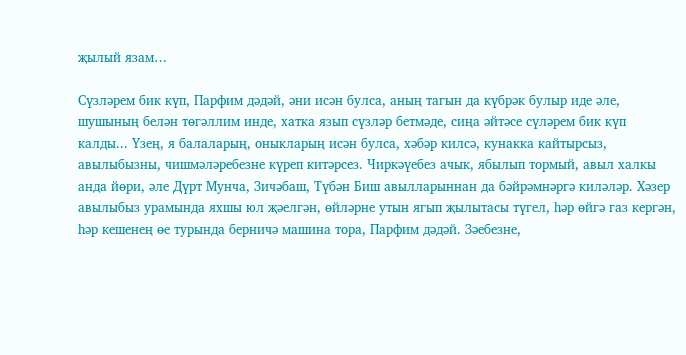җылый язам…

Сүзләрем бик күп, Парфим дәдәй, әни исән булса, аның тагын да күбрәк булыр иде әле, шушының белән төгәллим инде, хатка язып сүзләр бетмәде, сиңа әйтәсе сүләрем бик күп калды... Үзең, я балаларың, оныкларың исән булса, хәбәр килсә, кунакка кайтырсыз, авылыбызны, чишмәләребезне күреп китәрсез. Чиркәүебез ачык, ябылып тормый, авыл халкы анда йөри, әле Дүрт Мунча, Зичәбаш, Түбән Биш авылларыннан да бәйрәмнәргә киләләр. Хәзер авылыбыз урамында яхшы юл җәелгән, өйләрне утын ягып җылытасы түгел, һәр өйгә газ кергән, һәр кешенең өе турында берничә машина тора, Парфим дәдәй. Зәебезне,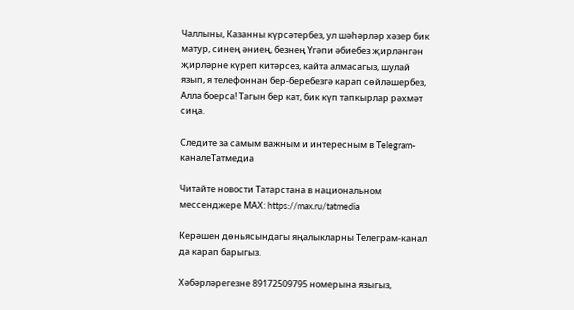Чаллыны, Казанны күрсәтербез, ул шәһәрләр хәзер бик матур, синең әниең, безнең Үгәпи әбиебез җирләнгән җирләрне күреп китәрсез, кайта алмасагыз, шулай язып, я телефоннан бер-беребезгә карап сөйләшербез, Алла боерса! Тагын бер кат, бик күп тапкырлар рәхмәт сиңа.

Следите за самым важным и интересным в Telegram-каналеТатмедиа

Читайте новости Татарстана в национальном мессенджере MАХ: https://max.ru/tatmedia

Керәшен дөньясындагы яңалыкларны Телеграм-канал да карап барыгыз.

Хәбәрләрегезне 89172509795 номерына языгыз,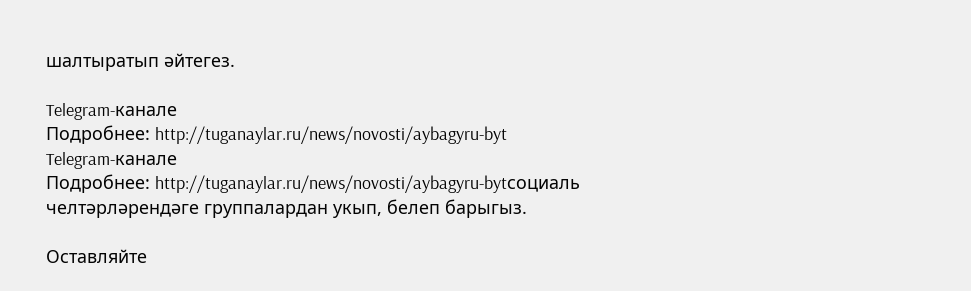шалтыратып әйтегез.

Telegram-канале
Подробнее: http://tuganaylar.ru/news/novosti/aybagyru-byt
Telegram-канале
Подробнее: http://tuganaylar.ru/news/novosti/aybagyru-bytсоциаль челтәрләрендәге группалардан укып, белеп барыгыз.

Оставляйте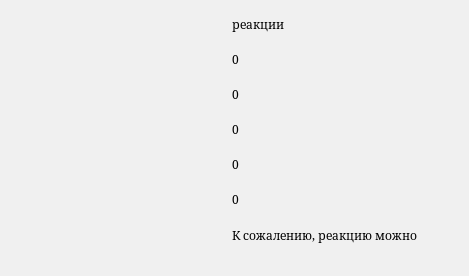реакции

0

0

0

0

0

К сожалению, реакцию можно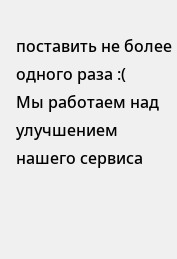поставить не более одного раза :(
Мы работаем над улучшением нашего сервиса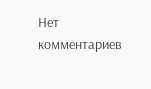Нет комментариев